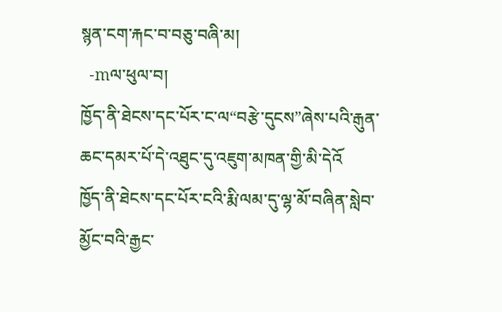སྙན་ངག་རྐང་བ་བཅུ་བཞི་མ།
  -mལ་ཕུལ་བ།
ཁྱོད་ནི་ཐེངས་དང་པོར་ང་ལ“བརྩེ་དུངས”ཞེས་པའི་རྒུན་ཆང་དམར་པོ་དེ་འཐུང་དུ་འཇུག་མཁན་གྱི་མི་དེའོ
ཁྱོད་ནི་ཐེངས་དང་པོར་ངའི་རྨི་ལམ་དུ་ལྷ་མོ་བཞིན་སླེབ་མྱོང་བའི་རྒྱང་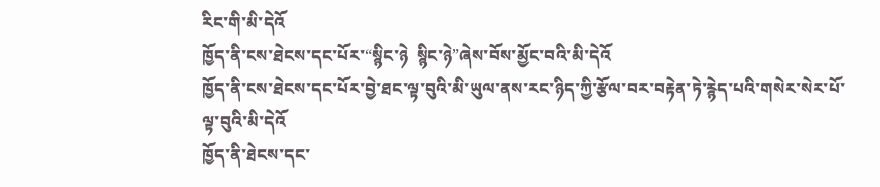རིང་གི་མི་དེའོ
ཁྱོད་ནི་ངས་ཐེངས་དང་པོར་“སྙིང་ཉེ  སྙིང་ཉེ”ཞེས་བོས་མྱོང་བའི་མི་དེའོ
ཁྱོད་ནི་ངས་ཐེངས་དང་པོར་བྱེ་ཐང་ལྟ་བུའི་མི་ཡུལ་ནས་རང་ཉིད་ཀྱི་རྩོལ་བར་བརྟེན་ཏེ་རྙེད་པའི་གསེར་སེར་པོ་ལྟ་བུའི་མི་དེའོ
ཁྱོད་ནི་ཐེངས་དང་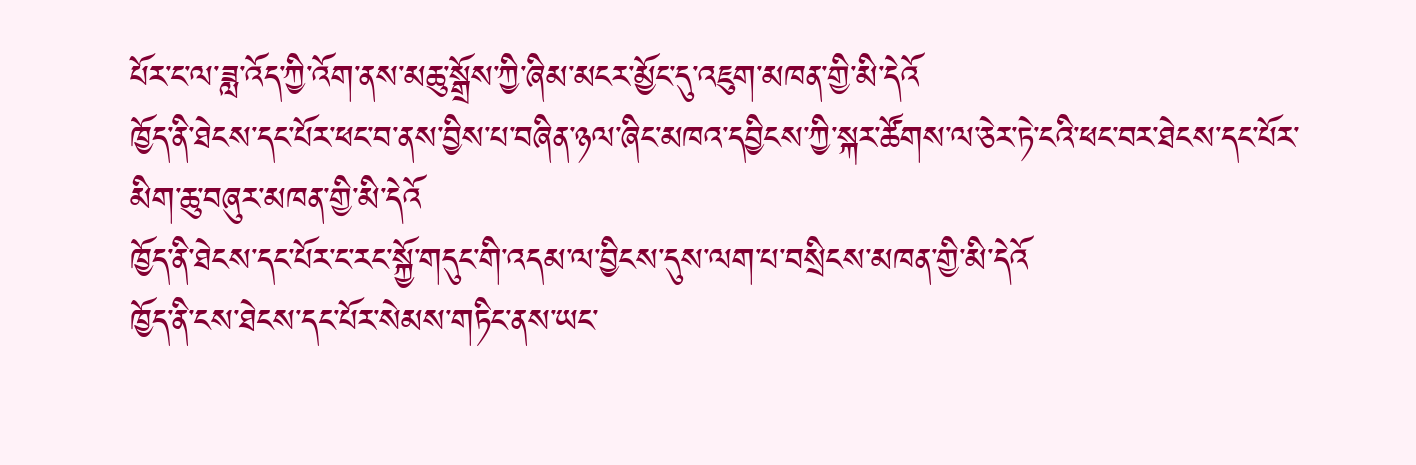པོར་ང་ལ་ཟླ་འོད་ཀྱི་འོག་ནས་མཆུ་སྒྲོས་ཀྱི་ཞིམ་མངར་མྱོང་དུ་འཇུག་མཁན་གྱི་མི་དེའོ
ཁྱོད་ནི་ཐེངས་དང་པོར་ཕང་བ་ནས་བྱིས་པ་བཞིན་ཉལ་ཞིང་མཁའ་དབྱིངས་ཀྱི་སྐར་ཚོགས་ལ་ཅེར་ཏེ་ངའི་ཕང་བར་ཐེངས་དང་པོར་མིག་ཆུ་བཞུར་མཁན་གྱི་མི་དེའོ
ཁྱོད་ནི་ཐེངས་དང་པོར་ང་རང་སྐྱོ་གདུང་གི་འདམ་ལ་བྱིངས་དུས་ལག་པ་བསྲིངས་མཁན་གྱི་མི་དེའོ
ཁྱོད་ནི་ངས་ཐེངས་དང་པོར་སེམས་གཏིང་ནས་ཡང་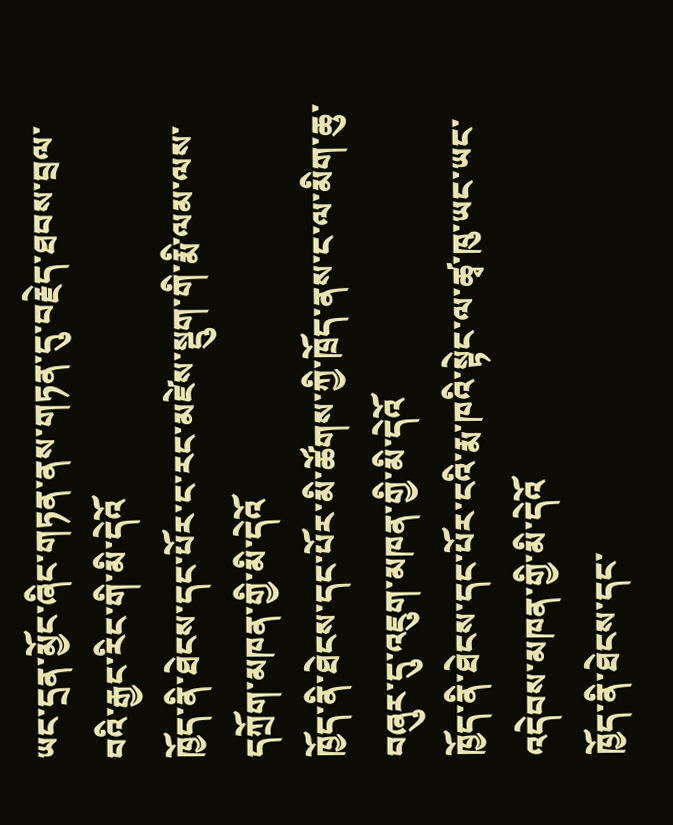ཡང་དྲན་མྱོང་ཞིང་གཏན་ནས་གཏན་དུ་བརྗེད་ཐབས་བྲལ་བའི་རྒྱང་རིང་གི་མི་དེའོ
ཁྱོད་ནི་ཐེངས་དང་པོར་ང་རང་མཛེས་སྡུག་གི་རྨི་ལམ་ལས་དཀྲོག་མཁན་གྱི་མི་དེའོ
ཁྱོད་ནི་ཐེངས་དང་པོར་མི་ཚོགས་ཀྱི་ཁྲོད་ནས་ང་ལ་མིག་ཆུ་བཞུར་དུ་འཇུག་མཁན་གྱི་མི་དེའོ
ཁྱོད་ནི་ཐེངས་དང་པོར་ངའི་རྨ་ཁའི་སྟེང་ལ་ཚྭ་ཁུ་ཡང་ཡང་འདེབས་མཁན་གྱི་མི་དེའོ
ཁྱོད་ནི་ཐེངས་དང་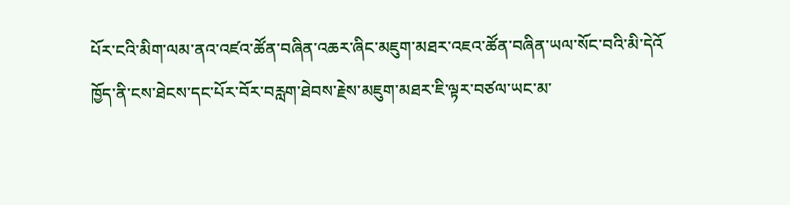པོར་ངའི་མིག་ལམ་ནའ་འཛའ་ཚོན་བཞིན་འཆར་ཞིང་མཇུག་མཐར་འཇའ་ཚོན་བཞིན་ཡལ་སོང་བའི་མི་དེའོ
ཁྱོད་ནི་ངས་ཐེངས་དང་པོར་བོར་བརླག་ཐེབས་རྗེས་མཇུག་མཐར་ཇི་ལྟར་བཙལ་ཡང་མ་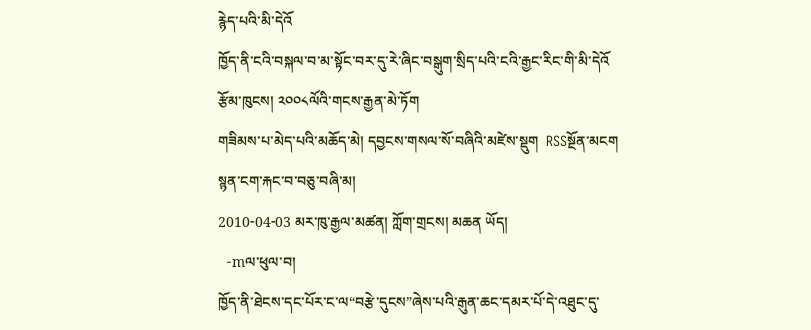རྙེད་པའི་མི་དེའོ
ཁྱོད་ནི་ངའི་བསྐལ་བ་མ་སྟོང་བར་དུ་རེ་ཞིང་བསྒུག་སྲིད་པའི་ངའི་རྒྱང་རིང་གི་མི་དེའོ
རྩོམ་ཁུངས། ༢༠༠༨ལོའི་གངས་རྒྱན་མེ་ཏོག
གཟིམས་པ་མེད་པའི་མཆོད་མེ། དབྱངས་གསལ་སོ་བཞིའི་མཛེས་སྡུག  RSSསྔོན་མངག
སྙན་ངག་རྐང་བ་བཅུ་བཞི་མ།
2010-04-03 མར་ཁུ་རྒྱལ་མཚན། ཀློག་གྲངས། མཆན ཡོད།
  -mལ་ཕུལ་བ།
ཁྱོད་ནི་ཐེངས་དང་པོར་ང་ལ“བརྩེ་དུངས”ཞེས་པའི་རྒུན་ཆང་དམར་པོ་དེ་འཐུང་དུ་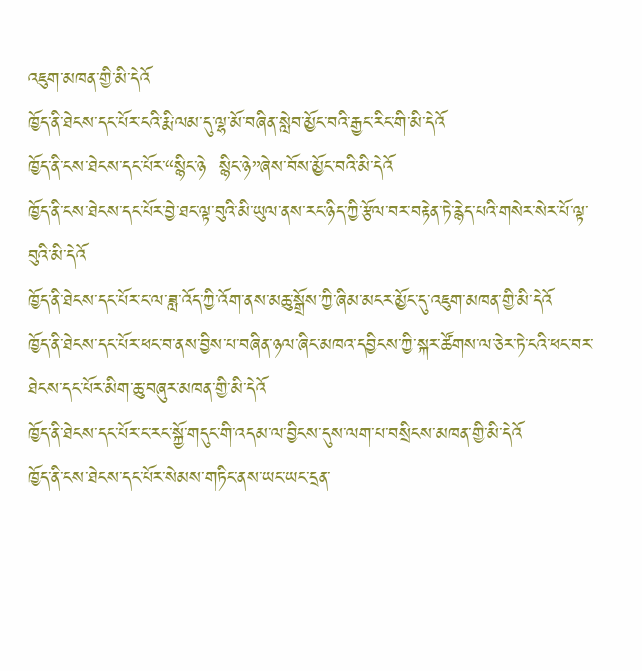འཇུག་མཁན་གྱི་མི་དེའོ
ཁྱོད་ནི་ཐེངས་དང་པོར་ངའི་རྨི་ལམ་དུ་ལྷ་མོ་བཞིན་སླེབ་མྱོང་བའི་རྒྱང་རིང་གི་མི་དེའོ
ཁྱོད་ནི་ངས་ཐེངས་དང་པོར་“སྙིང་ཉེ  སྙིང་ཉེ”ཞེས་བོས་མྱོང་བའི་མི་དེའོ
ཁྱོད་ནི་ངས་ཐེངས་དང་པོར་བྱེ་ཐང་ལྟ་བུའི་མི་ཡུལ་ནས་རང་ཉིད་ཀྱི་རྩོལ་བར་བརྟེན་ཏེ་རྙེད་པའི་གསེར་སེར་པོ་ལྟ་བུའི་མི་དེའོ
ཁྱོད་ནི་ཐེངས་དང་པོར་ང་ལ་ཟླ་འོད་ཀྱི་འོག་ནས་མཆུ་སྒྲོས་ཀྱི་ཞིམ་མངར་མྱོང་དུ་འཇུག་མཁན་གྱི་མི་དེའོ
ཁྱོད་ནི་ཐེངས་དང་པོར་ཕང་བ་ནས་བྱིས་པ་བཞིན་ཉལ་ཞིང་མཁའ་དབྱིངས་ཀྱི་སྐར་ཚོགས་ལ་ཅེར་ཏེ་ངའི་ཕང་བར་ཐེངས་དང་པོར་མིག་ཆུ་བཞུར་མཁན་གྱི་མི་དེའོ
ཁྱོད་ནི་ཐེངས་དང་པོར་ང་རང་སྐྱོ་གདུང་གི་འདམ་ལ་བྱིངས་དུས་ལག་པ་བསྲིངས་མཁན་གྱི་མི་དེའོ
ཁྱོད་ནི་ངས་ཐེངས་དང་པོར་སེམས་གཏིང་ནས་ཡང་ཡང་དྲན་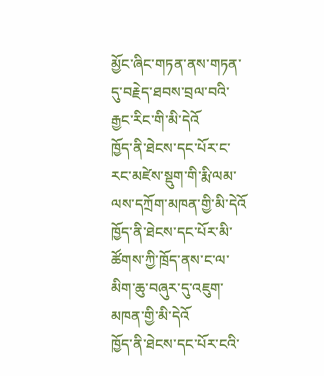མྱོང་ཞིང་གཏན་ནས་གཏན་དུ་བརྗེད་ཐབས་བྲལ་བའི་རྒྱང་རིང་གི་མི་དེའོ
ཁྱོད་ནི་ཐེངས་དང་པོར་ང་རང་མཛེས་སྡུག་གི་རྨི་ལམ་ལས་དཀྲོག་མཁན་གྱི་མི་དེའོ
ཁྱོད་ནི་ཐེངས་དང་པོར་མི་ཚོགས་ཀྱི་ཁྲོད་ནས་ང་ལ་མིག་ཆུ་བཞུར་དུ་འཇུག་མཁན་གྱི་མི་དེའོ
ཁྱོད་ནི་ཐེངས་དང་པོར་ངའི་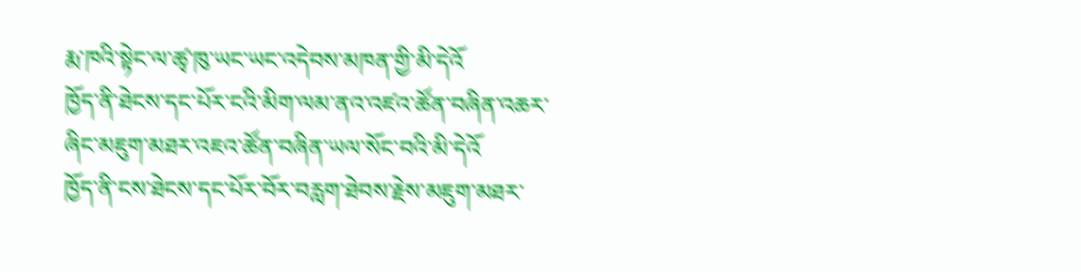རྨ་ཁའི་སྟེང་ལ་ཚྭ་ཁུ་ཡང་ཡང་འདེབས་མཁན་གྱི་མི་དེའོ
ཁྱོད་ནི་ཐེངས་དང་པོར་ངའི་མིག་ལམ་ནའ་འཛའ་ཚོན་བཞིན་འཆར་ཞིང་མཇུག་མཐར་འཇའ་ཚོན་བཞིན་ཡལ་སོང་བའི་མི་དེའོ
ཁྱོད་ནི་ངས་ཐེངས་དང་པོར་བོར་བརླག་ཐེབས་རྗེས་མཇུག་མཐར་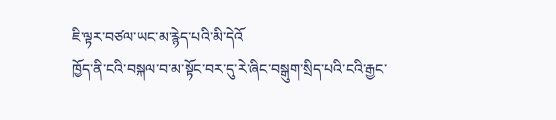ཇི་ལྟར་བཙལ་ཡང་མ་རྙེད་པའི་མི་དེའོ
ཁྱོད་ནི་ངའི་བསྐལ་བ་མ་སྟོང་བར་དུ་རེ་ཞིང་བསྒུག་སྲིད་པའི་ངའི་རྒྱང་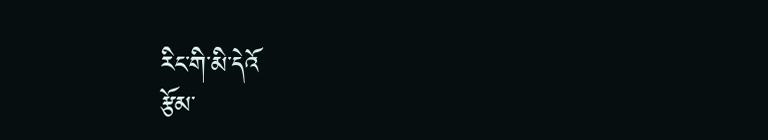རིང་གི་མི་དེའོ
རྩོམ་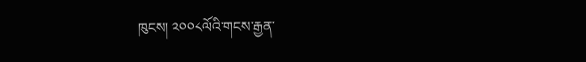ཁུངས། ༢༠༠༨ལོའི་གངས་རྒྱན་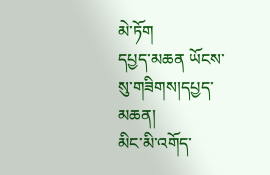མེ་ཏོག
དཔྱད་མཆན ཡོངས་སུ་གཟིགས།དཔྱད་མཆན།
མིང་མི་འགོད་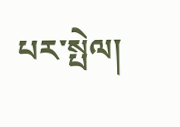པར་སྤེལ།